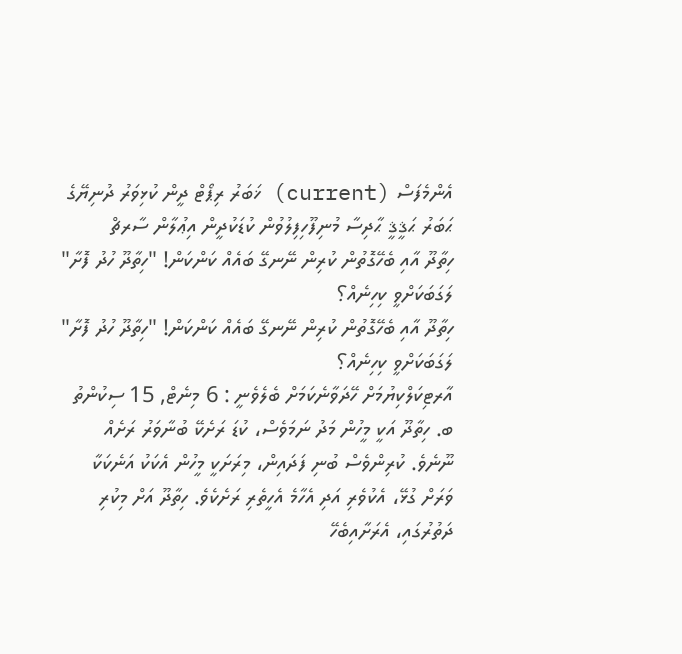އެންމެފަސް (current) ޚަބަރު ރިޕޯޓް ދީން ކުޅިވަރު ދުނިޔޭގެ ޙަބަރު ޙަޤީޤީ ޙާދިސާ މުނިފޫހިފިލުވުން ކުޑަކުދީން އިޢުލާން ސާރޗް
ހިތާދޫ އާއި ބެހޭގޮތުން ކުރިން ނޭނގޭ ބައެއް ކަންކަން! "ހިތާދޫ ހުދު ފޮށާ" ލަގަބަކަށްވީ ކިހިނެއް؟
ހިތާދޫ އާއި ބެހޭގޮތުން ކުރިން ނޭނގޭ ބައެއް ކަންކަން! "ހިތާދޫ ހުދު ފޮށާ" ލަގަބަކަށްވީ ކިހިނެއް؟
އާރޓިކަލްކިޔުމަށް ހޭދަވާނެކަމަށް ބެލެވެނީ : 6 މިނެޓް, 15 ސިކުންތު
ބ. ހިތާދޫ އަކީ މީހުން މަދު ނަމަވެސް، ކުޑަ ރަށެކޭ ބުނާވަރު ރަށެއް ނޫނެވެ. ކުރިންވެސް ބުނި ފަދައިން، މިރަށަކީ މީހުން އެކަކު އަނެކަކާ ވަރަށް ގުޅޭ، އެކުވެރި އަދި އެހާމެ އެހީތެރި ރަށެކެވެ. ހިތާދޫ އަށް މިކުރި ދަތުރުގައި، އެރަށާއިބެހޭ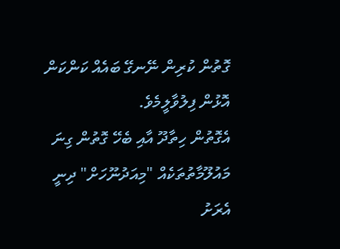ގޮތުން ކުރިން ނޭނގޭ ބައެއް ކަންކަން އޮޅުން ފިލުވާލީމެވެ.
އެގޮތުން ހިތާދޫ އާއި ބެހޭ ގޮތުން ގިނަ މައުލޫމާތުތަކެއް "މިއަދުނޫހަށް" ދިނީ އެރަށު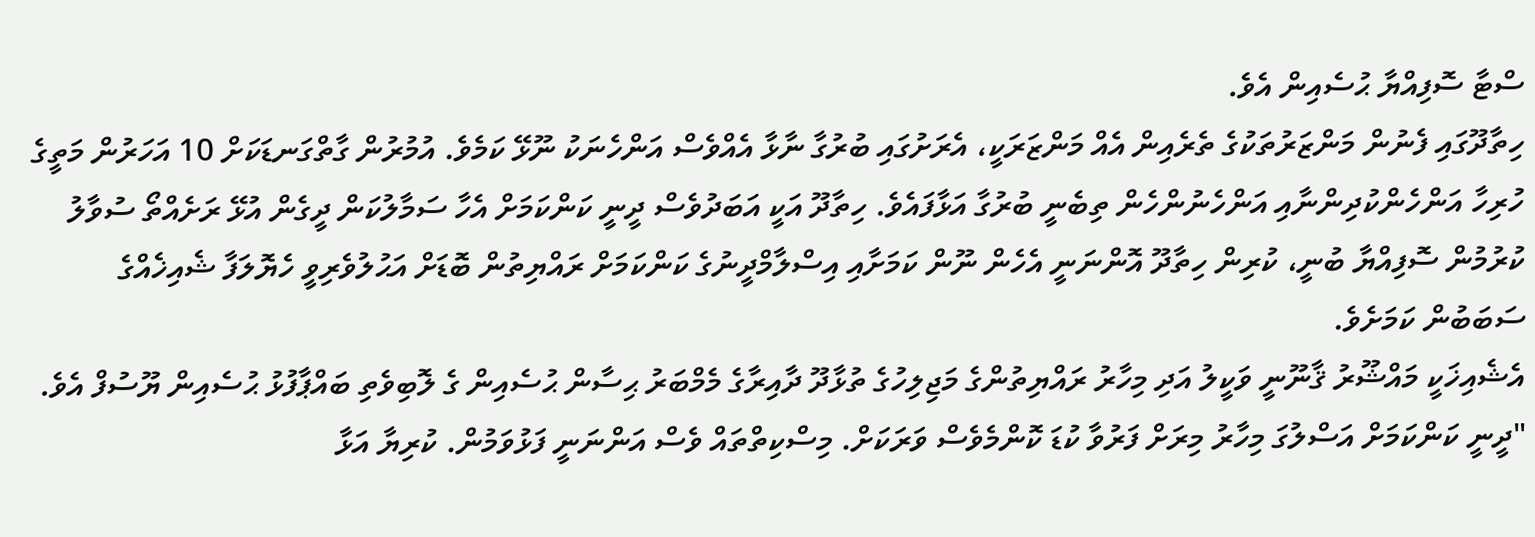ސްޓާ ސޮފިއްޔާ ޙުސެއިން އެވެ.
ހިތާދޫގައި ފެނުން މަންޒަރުތަކުގެ ތެރެއިން އެއް މަންޒަރަކީ، އެރަށުގައި ބުރުގާ ނާޅާ އެއްވެސް އަންހެނަކު ނޫޅޭ ކަމެވެ. އުމުރުން ގާތްގަނޑަކަށް 10 އަހަރުން މަތީގެ ހުރިހާ އަންހެންކުދިންނާއި އަންހެނުންހެން ތިބެނީ ބުރުގާ އަޅާފައެވެ. ހިތާދޫ އަކީ އަބަދުވެސް ދީނީ ކަންކަމަށް އެހާ ސަމާލުކަން ދީގެން އުޅޭ ރަށެއްތޯ ސުވާލު ކުރުމުން ސޮފިއްޔާ ބުނީ، ކުރިން ހިތާދޫ އޮންނަނީ އެހެން ނޫން ކަމަށާއި އިސްލާމްދީނުގެ ކަންކަމަށް ރައްޔިތުން ބޮޑަށް އަޙުލުވެރިވީ ހެޔޮލަފާ ޝެއިޚެއްގެ ސަބަބުން ކަމަށެވެ.
އެޝެއިޚަކީ މައްޝޫރު ޤާނޫނީ ވަކީލު އަދި މިހާރު ރައްޔިތުންގެ މަޖިލިހުގެ ތުޅާދޫ ދާއިރާގެ މެމްބަރު ޙިސާން ޙުސެއިން ގެ ލޮބިވެތި ބައްޕާފުޅު ޙުސެއިން ޔޫސުފް އެވެ.
"ދީނީ ކަންކަމަށް އަސްލުގަ މިހާރު މިރަށް ފަރުވާ ކުޑަ ކޮންމެވެސް ވަރަކަށް. މިސްކިތްތައް ވެސް އަންނަނީ ފަޅުވަމުން. ކުރިޔާ އަޅާ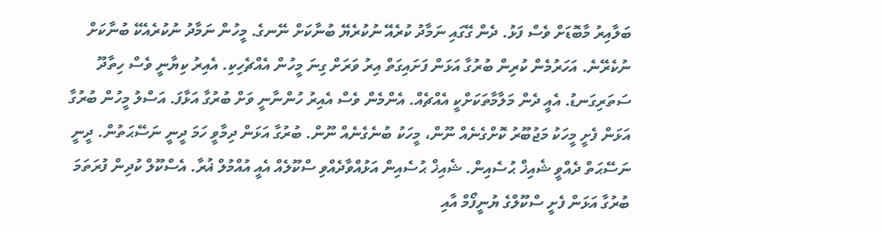ބަލާއިރު މާބޮޑަށް ވެސް ފަޅު. ދެން ގޭގައި ނަމާދު ކުރެއޭ ނުކުރެޔޭ ބުނާކަށް ނޭނގެ. މީހުން ނަމާދު ނުކުރެއެކޭ ބުނާކަށް ނުކެރޭނެ. އަހަރުމެން ކުރިން ބުރުގާ އަޅަން ފަށައިގަތް އިރު ވަރަށް ގިނަ މީހުން އެއްޗެހިކި. އެއިރު ކިޔާނީ ވެސް ހިތާދޫ ސަތަރިގަނޑު. އެއީ ދެން މަލާމާތަކަށްކީ އެއްޗެއް. އެންމެން ވެސް އެއިރު ހުންނާނީ ވަށް ބުރުގާ އަޅާފަ. އަސްލު މީހުން ބުރުގާ އަޅަން ފެށީ މީހަކު މަޖުބޫރު ކޮށްގެނެއް ނޫން، މީހަކު ބުނެގެނެއް ނޫން. ބުރުގާ އަޅަން ދިމާވީ ހަމަ ދީނީ ނަސޭޙަތުން. ދީނީ ނަސޭޙަތް ދެއްވީ ޝެއިޚް ޙުސެއިން. ޝެއިޚް ޙުސެއިން އަޅުއްވާދެއްވި ސްކޫލެއް އެއީ އުއްމުލް ޣުރާ. އެސްކޫލް ކުދިން ފުރަތަމަ ބުރުގާ އަޅަން ފެށީ ސްކޫލްގެ ޔުނީފޯމް އާއި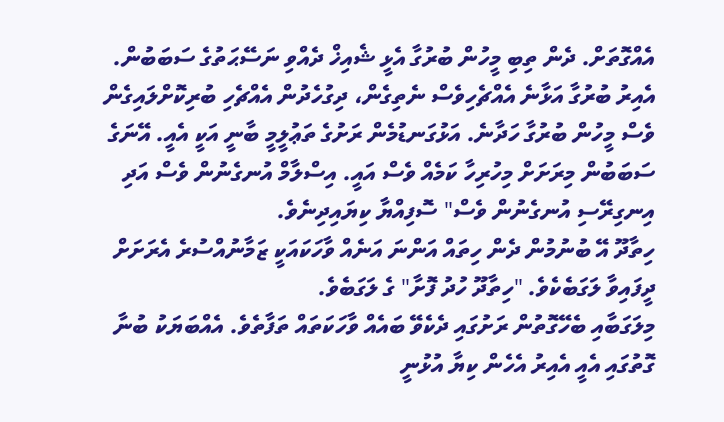އެއްގޮތަށް. ދެން ތިބި މީހުން ބުރުގާ އެޅީ ޝެއިޚް ދެއްވި ނަސޭޙަތުގެ ސަބަބުން. އެއިރު ބުރުގާ އަޅާނެ އެއްޗެހިވެސް ނެތިގެން، ދިގުހެދުން އެއްޗެހި ބުރިކޮށްލައިގެން ވެސް މީހުން ބުރުގާ ހަދާނެ. އަޅުގަނޑުމެން ރަށުގެ ތަޢުލީމީ ބާނީ އަކީ އެއީ. އޭނަގެ ސަބަބުން މިރަށަށް މިހުރިހާ ކަމެއް ވެސް އައީ. އިސްލާމް އުނގެނުން ވެސް އަދި އިނގިރޭސި އުނގެނުން ވެސް" ސޮފިއްޔާ ކިޔައިދިނެވެ.
ހިތާދޫ އޭ ބުނުމުން ދެން ހިތައް އަންނަ އަނެއް ވާހަކައަކީ ޒަމާނުއްސުރެ އެރަށަށް ދީފައިވާ ލަގަބެކެވެ. "ހިތާދޫ ހުދު ފޮށާ" ގެ ލަގަބެވެ.
މިލަގަބާއި ބެހޭގޮތުން ރަށުގައި ދެކެވޭ ބައެއް ވާހަކަތައް ތަފާތެވެ. އެއްބަޔަކު ބުނާ ގޮތުގައި އެއީ އެއިރު އެހެން ކިޔާ އުޅުނީ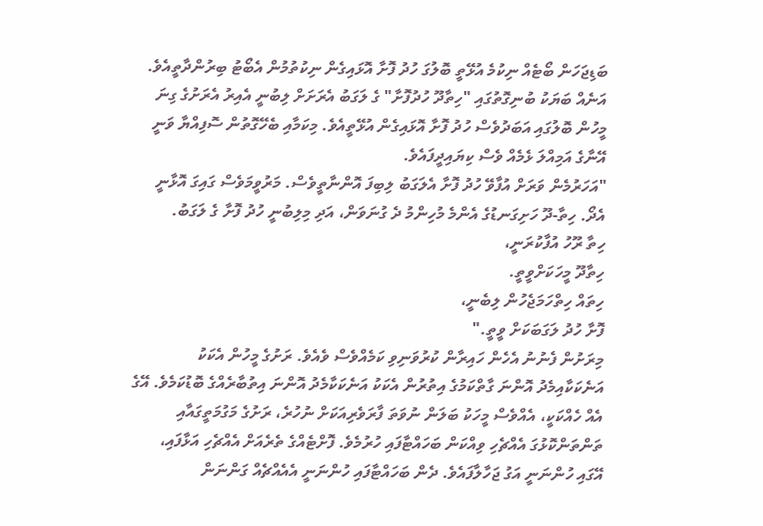ބަޑިޖަހަން ބޯޓެއް ނިކުމެ އުޅޭތީ ބޮލުގަ ހުދު ފޮށާ އޮޅައިގެން ނިކުތުމުން އެބޯޓު ބިރުންދާތީއެވެ. އަނެއް ބަޔަކު ބުނިގޮތުގައި "ހިތާދޫ ހުދުފޮށާ" ގެ ލަގަބު އެރަށަށް ލިބުނީ އެއިރު އެރަށުގެ ގިނަ މީހުން ބޮލުގައި އަބަދުވެސް ހުދު ފޮށާ އޮޅައިގެން އުޅޭތީއެވެ. މިކަމާއި ބެހޭގޮތުން ސޮފިއްޔާ ވަނީ އޭނާގެ އަމިއްލަ ޅެމެއް ވެސް ކިޔައިދީފައެވެ.
"އަހަރުމެން ވަރަށް އުފާވޭ ހުދު ފޮށާ އެލަގަބު ލިބިފަ އޮންނާތީވެސް. މަރުވީމަވެސް ގައިގަ އޮޅާނީ އެދޯ. ހިތާ-ދޫ ހަށިގަނޑުގެ އެންމެ މުހިންމު ދެ ގުނަވަން، އަދި މިލިބުނީ ހުދު ފޮށާ ގެ ލަގަބު.
ހިތާ ރޫހު އުފާކުރަނީ،
ހިތާދޫ މީހަކަށްވީތީ.
ހިތައް ހިތްހަމަޖެހުން ލިބެނީ،
ފޮށާ ހުދު ލަގަބަކަށް ވީތީ."
މިރަށުން ފެނުނު އެހެން ހައިރާން ކުރުވަނިވި ކަމެއްވެސް ވެއެވެ. ރަށުގެ މީހުން އެކަކު އަނެކަކާއިމެދު އޮންނަ ގާތްކަމުގެ އިތުރުން އެކަކު އަނެކަކާމެދު އޮންނަ އިތުބާރެއްގެ ބޮޑުކަމެވެ. އޭގެ އެއް ހެއްކަކީ، އެއްވެސް މީހަކު ބަލަން ނުވަތަ ފާރަވެރިއަކަށް ނުހުރެ، ރަށުގެ މަގުމަތީގައާއި ތަންތަންކޮޅުގަ އެއްޗެހި ވިއްކަން ބަހައްޓާފައި ހުރުމެވެ. ފޮށްޓެއްގެ ތެރެއަށް އެއްޗެހި އަޅާފައި، އޭގައި ހުންނަނީ އަގު ޖަހާލާފައެވެ. ދެން ބަހައްޓާފައި ހުންނަނީ އެއެއްޗެއް ގަންނަން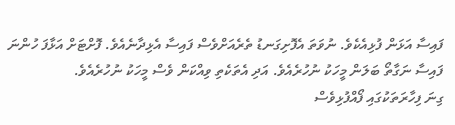ފައިސާ އަޅަން ފުޅިއެކެވެ. ނުވަތަ އެފޮށިގަނޑު ތެރެއަށްވެސް ފައިސާ އެޅިދާނެއެވެ. ފޮށްޓަށް އަޅާފަ ހުންނަ ފައިސާ ނަގާތޯ ބަލަން މީހަކު ނުހުރެއެވެ. އަދި އެތަކެތި ވިއްކަން ވެސް މީހަކު ނުހުރެއެވެ.
ގިނަ ފިހާރަތަކުގައި ފޯއްފުޅިވެސް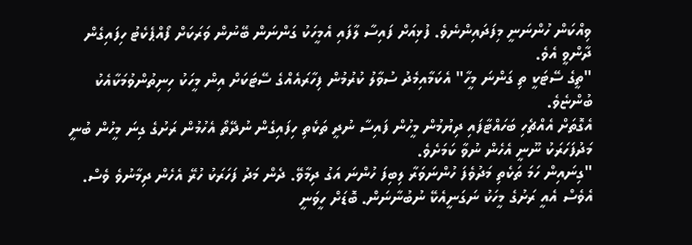ވިއްކަން ހުންނަނީ މިފަދައިންނެވެ. ފުޅިއަށް ފައިސާ ލާފައި އެމީހަކު ގަންނަން ބޭނުން ވަރަކަށް ފޯއްޕެކެޓު ހިފައިގެން ދާންވީ އެވެ.
"ތީގެ ސޭޓަކީ ތި ގަންނަ މީހާ" އެކަމާއިމެދު ސުވާލު ކުރުމުން ފިހާރައެއްގެ ސޭޓަކަށް އިން މީހަކު ހިނިތުންވުމަކާއެކު ބުންޏެވެ.
އެގޮތަށް އެއްޗެހި ބަހައްޓާފައި ދިޔުމުން މީހުން ފައިސާ ނުދީ ތަކެތި ހިފައިގެން ނުދޭތޯ އެހުމުން ރަށުގެ ގިނަ މީހުން ބުނީ މަދުފަހަރަކު ނޫނީ އެހެން ނުވާ ކަމަށެވެ.
"ގިނައިން ހަމަ ތަކެތި މަދުވެފަ ހުންނަވަރާ ލިބިފަ ހުންނަ އަގު ދިމާވޭ. ދެން މަދު ފަހަރަކު ހުރޭ އެހެން ދިމާނުވެ ވެސް. އެވެސް އެއީ ރަށުގެ މީހަކު ނަގަނީއެކޭ ނުބުނާނަން. ބޮޑަށް ހީވަނީ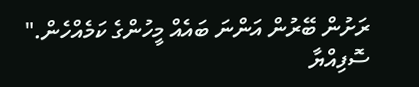ރަށުން ބޭރުން އަންނަ ބައެއް މީހުންގެ ކަމެއްހެން." ސޮފިއްޔާ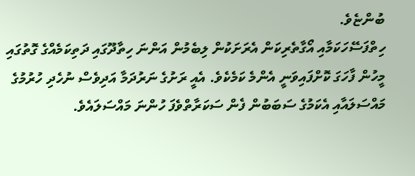ބުންޏެވެ.
ހިތްފަސޭހަކަމާއި އޯގާތެރިކަން އެރަށަކުން ލިބެމުން އަންނަ ހިތާދޫގައި ދަތިކަމެއްގެ ގޮތުގައި މީހުން ފާހަގަ ކޮށްފައިވަނީ އެންމެ ކަމެކެވެ. އެއީ ރަށުގެ ނަރުދަމާ އަދިވެސް ނުހެދި ހުރުމުގެ މައްސަލައާއި އެކަމުގެ ސަބަބުން ފެން ސަކަރާތްވެފަ ހުންނަ މައްސަލައެވެ.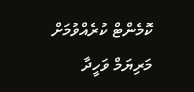ކޮމެންޓް ކުރެއްވުމަށް
މަރިޔަމް ވަހީދާ